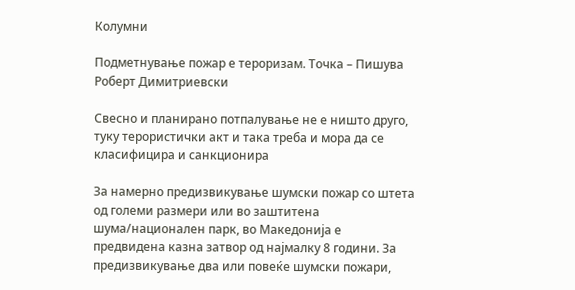Колумни

Подметнување пожар е тероризам. Точка – Пишува Роберт Димитриевски

Свесно и планирано потпалување не е ништо друго, туку терористички акт и така треба и мора да се класифицира и санкционира

За намерно предизвикување шумски пожар со штета од големи размери или во заштитена шума/национален парк, во Македонија е предвидена казна затвор од најмалку 8 години. За предизвикување два или повеќе шумски пожари,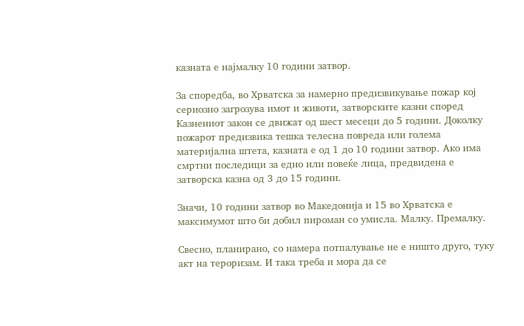казната е најмалку 10 години затвор.

За споредба, во Хрватска за намерно предизвикување пожар кој сериозно загрозува имот и животи, затворските казни според Казнениот закон се движат од шест месеци до 5 години. Доколку пожарот предизвика тешка телесна повреда или голема материјална штета, казната е од 1 до 10 години затвор. Ако има смртни последици за едно или повеќе лица, предвидена е затворска казна од 3 до 15 години.

Значи, 10 години затвор во Македонија и 15 во Хрватска е максимумот што би добил пироман со умисла. Малку. Премалку.

Свесно, планирано, со намера потпалување не е ништо друго, туку акт на тероризам. И така треба и мора да се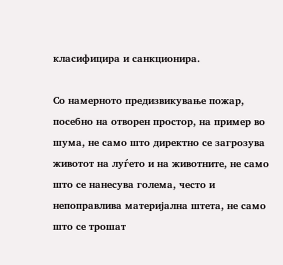класифицира и санкционира.

Со намерното предизвикување пожар, посебно на отворен простор, на пример во шума, не само што директно се загрозува животот на луѓето и на животните, не само што се нанесува голема, често и непоправлива материјална штета, не само што се трошат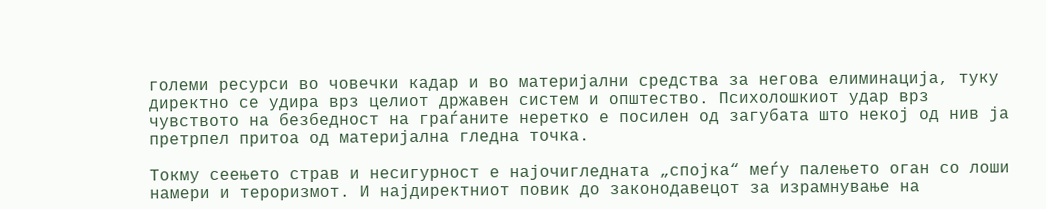големи ресурси во човечки кадар и во материјални средства за негова елиминација, туку директно се удира врз целиот државен систем и општество. Психолошкиот удар врз чувството на безбедност на граѓаните неретко е посилен од загубата што некој од нив ја претрпел притоа од материјална гледна точка.

Токму сеењето страв и несигурност е најочигледната „спојка“ меѓу палењето оган со лоши намери и тероризмот. И најдиректниот повик до законодавецот за израмнување на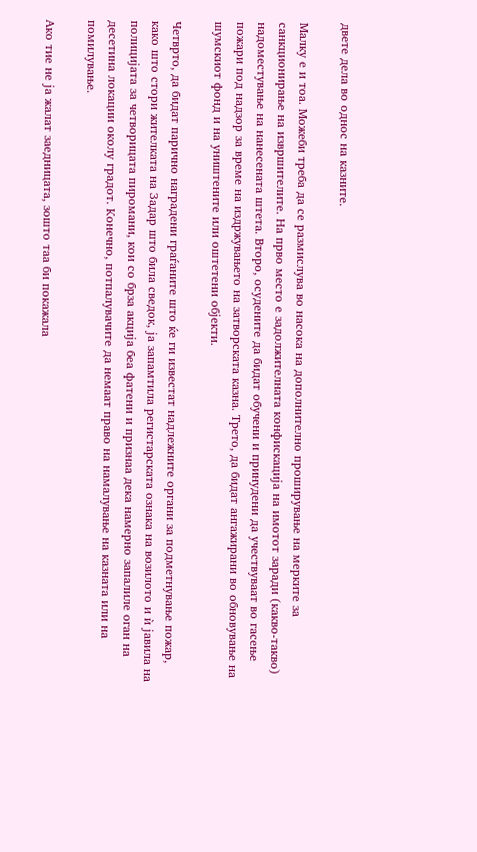двете дела во однос на казните.

Малку е и тоа. Можеби треба да се размислува во насока на дополнително проширување на мерките за санкционирање на извршителите. На прво место е задолжителната конфискација на имотот заради (какво-такво) надоместување на нанесената штета. Второ, осудените да бидат обучени и принудени да учествуваат во гасење пожари под надзор за време на издржувањето на затворската казна. Трето, да бидат ангажирани во обновување на шумскиот фонд и на уништените или оштетени објекти.

Четврто, да бидат парично наградени граѓаните што ќе ги известат надлежните органи за подметнување пожар, како што стори жителката на Задар што била сведок, ја запамтила регистарската ознака на возилото и ѝ јавила на полицијата за четворицата пиромани, кои со брза акција беа фатени и признаа дека намерно запалиле оган на десетина локации околу градот. Конечно, потпалувачите да немаат право на намалување на казната или на помилување.

Ако тие не ја жалат заедницата, зошто таа би покажала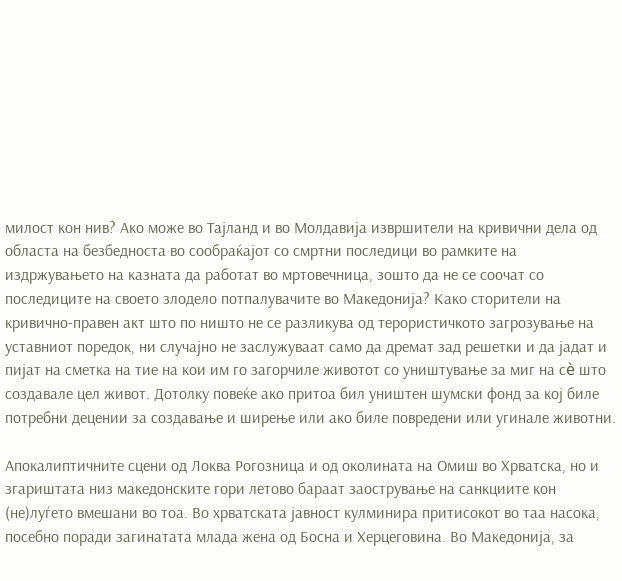милост кон нив? Ако може во Тајланд и во Молдавија извршители на кривични дела од областа на безбедноста во сообраќајот со смртни последици во рамките на издржувањето на казната да работат во мртовечница, зошто да не се соочат со последиците на своето злодело потпалувачите во Македонија? Како сторители на кривично-правен акт што по ништо не се разликува од терористичкото загрозување на уставниот поредок, ни случајно не заслужуваат само да дремат зад решетки и да јадат и пијат на сметка на тие на кои им го загорчиле животот со уништување за миг на сè што создавале цел живот. Дотолку повеќе ако притоа бил уништен шумски фонд за кој биле потребни децении за создавање и ширење или ако биле повредени или угинале животни.

Апокалиптичните сцени од Локва Рогозница и од околината на Омиш во Хрватска, но и згариштата низ македонските гори летово бараат заострување на санкциите кон (не)луѓето вмешани во тоа. Во хрватската јавност кулминира притисокот во таа насока, посебно поради загинатата млада жена од Босна и Херцеговина. Во Македонија, за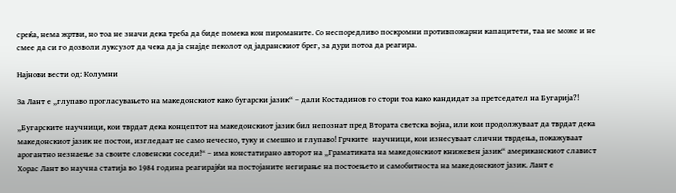среќа, нема жртви, но тоа не значи дека треба да биде помека кон пироманите. Со неспоредливо поскромни противпожарни капацитети, таа не може и не смее да си го дозволи луксузот да чека да ја снајде пеколот од јадранскиот брег, за дури потоа да реагира.

Најнови вести од: Колумни

За Лант е „глупаво прогласувањето на македонскиот како бугарски јазик“ – дали Костадинов го стори тоа како кандидат за претседател на Бугарија?!

„Бугарските научници, кои тврдат дека концептот на македонскиот јазик бил непознат пред Втората светска војна, или кои продолжуваат да тврдат дека македонскиот јазик не постои, изгледаат не само нечесно, туку и смешно и глупаво! Грчките  научници, кои изнесуваат слични тврдења, покажуваат арогантно незнаење за своите словенски соседи!“ – има констатирано авторот на „Граматиката на македонскиот книжевен јазик“ американскиот славист Хорас Лант во научна статија во 1984 година реагирајќи на постојаните негирање на постоењето и самобитноста на македонскиот јазик. Лант е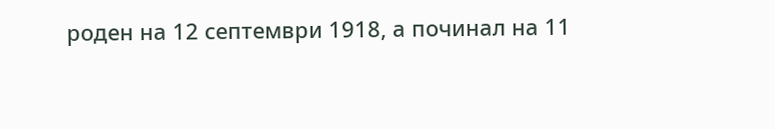роден на 12 септември 1918, а починал на 11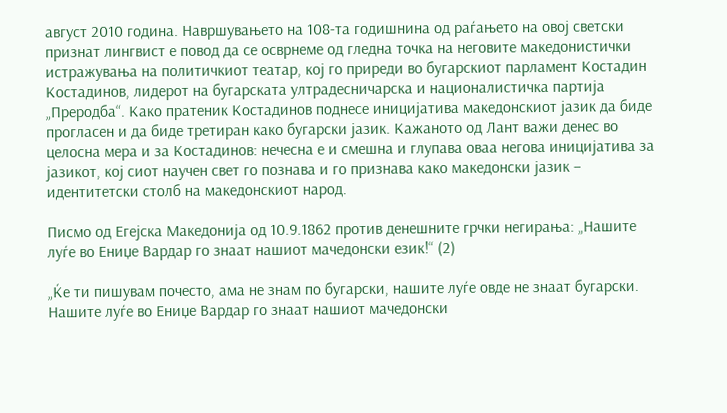август 2010 година. Навршувањето на 108-та годишнина од раѓањето на овој светски признат лингвист е повод да се осврнеме од гледна точка на неговите македонистички истражувања на политичкиот театар, кој го приреди во бугарскиот парламент Костадин Костадинов, лидерот на бугарската ултрадесничарска и националистичка партија „Преродба“. Како пратеник Костадинов поднесе иницијатива македонскиот јазик да биде прогласен и да биде третиран како бугарски јазик. Кажаното од Лант важи денес во целосна мера и за Костадинов: нечесна е и смешна и глупава оваа негова иницијатива за јазикот, кој сиот научен свет го познава и го признава како македонски јазик – идентитетски столб на македонскиот народ.

Писмо од Егејска Македонија од 10.9.1862 против денешните грчки негирања: „Нашите луѓе во Ениџе Вардар го знаат нашиот мачедонски език!“ (2)

„Ќе ти пишувам почесто, ама не знам по бугарски, нашите луѓе овде не знаат бугарски. Нашите луѓе во Ениџе Вардар го знаат нашиот мачедонски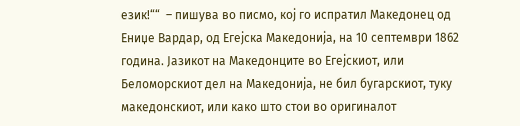език!““  – пишува во писмо, кој го испратил Македонец од Ениџе Вардар, од Егејска Македонија, на 10 септември 1862 година. Јазикот на Македонците во Егејскиот, или Беломорскиот дел на Македонија, не бил бугарскиот, туку македонскиот, или како што стои во оригиналот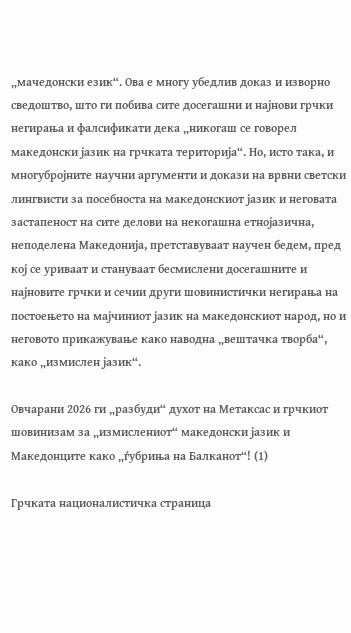„мачедонски език“. Ова е многу убедлив доказ и изворно сведоштво, што ги побива сите досегашни и најнови грчки негирања и фалсификати дека „никогаш се говорел македонски јазик на грчката територија“. Но, исто така, и многубројните научни аргументи и докази на врвни светски лингвисти за посебноста на македонскиот јазик и неговата застапеност на сите делови на некогашна етнојазична, неподелена Македонија, претставуваат научен бедем, пред кој се уриваат и стануваат бесмислени досегашните и најновите грчки и сечии други шовинистички негирања на постоењето на мајчиниот јазик на македонскиот народ, но и неговото прикажување како наводна „вештачка творба“, како „измислен јазик“.

Овчарани 2026 ги „разбуди“ духот на Метаксас и грчкиот шовинизам за „измислениот“ македонски јазик и Македонците како „ѓубриња на Балканот“! (1)

Грчката националистичка страница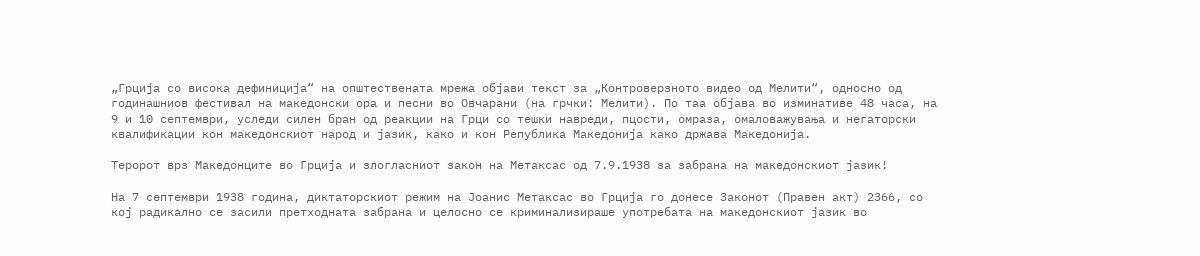„Грција со висока дефиниција“ на општествената мрежа објави текст за „Контроверзното видео од Мелити“, односно од годинашниов фестивал на македонски ора и песни во Овчарани (на грчки: Мелити). По таа објава во изминативе 48 часа, на 9 и 10 септември, уследи силен бран од реакции на Грци со тешки навреди, пцости, омраза, омаловажувања и негаторски квалификации кон македонскиот народ и јазик, како и кон Република Македонија како држава Македонија.

Теророт врз Македонците во Грција и злогласниот закон на Метаксас од 7.9.1938 за забрана на македонскиот јазик!

На 7 септември 1938 година, диктаторскиот режим на Јоанис Метаксас во Грција го донесе Законот (Правен акт) 2366, со кој радикално се засили претходната забрана и целосно се криминализираше употребата на македонскиот јазик во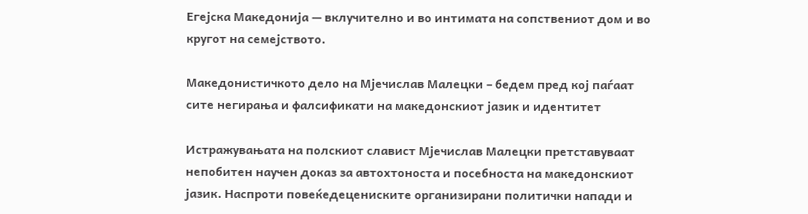Егејска Македонија — вклучително и во интимата на сопствениот дом и во кругот на семејството.

Македонистичкото дело на Мјечислав Малецки – бедем пред кој паѓаат сите негирања и фалсификати на македонскиот јазик и идентитет

Истражувањата на полскиот славист Мјечислав Малецки претставуваат непобитен научен доказ за автохтоноста и посебноста на македонскиот јазик. Наспроти повеќедецениските организирани политички напади и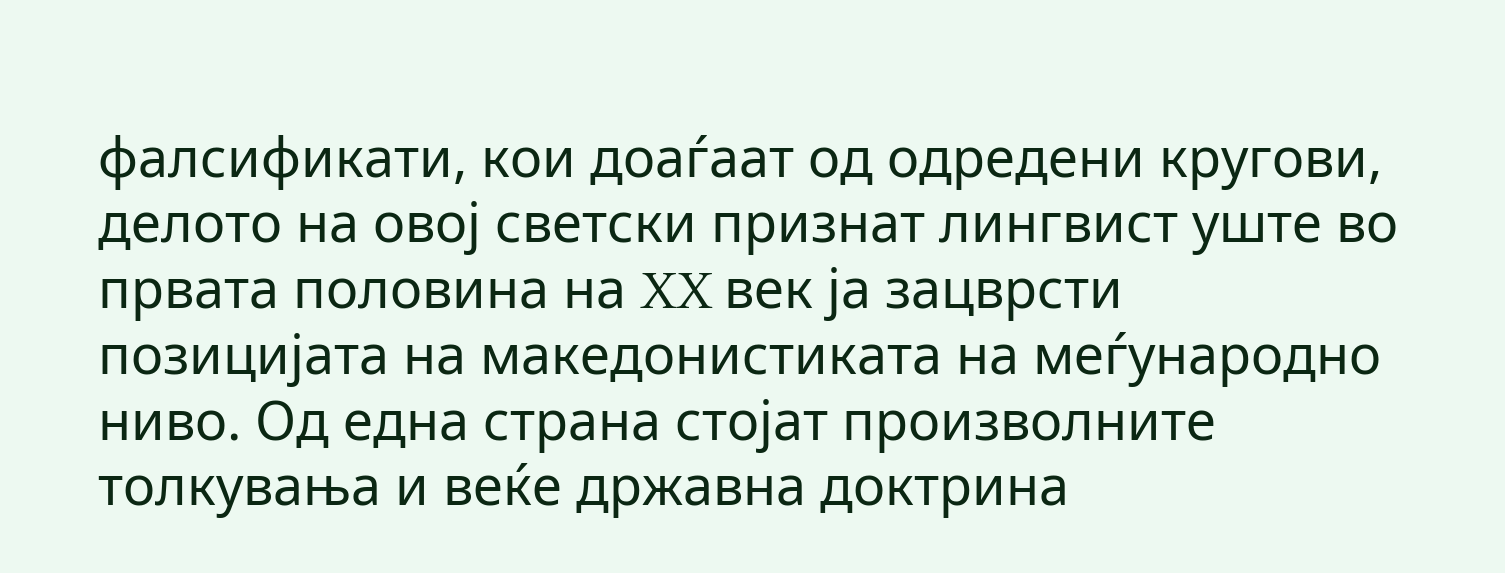фалсификати, кои доаѓаат од одредени кругови, делото на овој светски признат лингвист уште во првата половина на XX век ја зацврсти позицијата на македонистиката на меѓународно ниво. Од една страна стојат произволните толкувања и веќе државна доктрина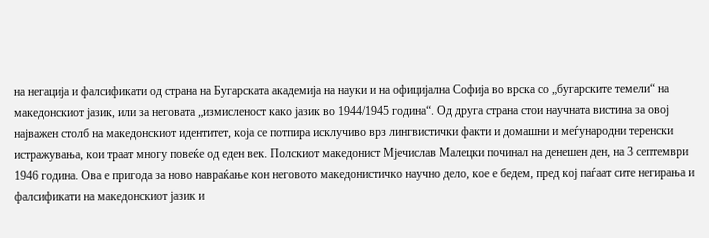на негација и фалсификати од страна на Бугарската академија на науки и на официјална Софија во врска со „бугарските темели“ на македонскиот јазик, или за неговата „измисленост како јазик во 1944/1945 година“. Од друга страна стои научната вистина за овој најважен столб на македонскиот идентитет, која се потпира исклучиво врз лингвистички факти и домашни и меѓународни теренски истражувања, кои траат многу повеќе од еден век. Полскиот македонист Мјечислав Малецки починал на денешен ден, на 3 септември 1946 година. Ова е пригода за ново навраќање кон неговото македонистичко научно дело, кое е бедем, пред кој паѓаат сите негирања и фалсификати на македонскиот јазик и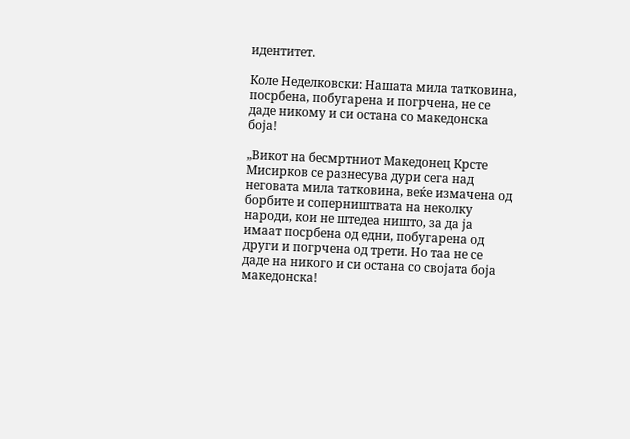идентитет.

Коле Неделковски: Нашата мила татковина, посрбена, побугарена и погрчена, не се даде никому и си остана со македонска боја!

„Викот на бесмртниот Македонец Крсте Мисирков се разнесува дури сега над неговата мила татковина, веќе измачена од борбите и соперништвата на неколку народи, кои не штедеа ништо, за да ја имаат посрбена од едни, побугарена од други и погрчена од трети. Но таа не се даде на никого и си остана со својата боја македонска!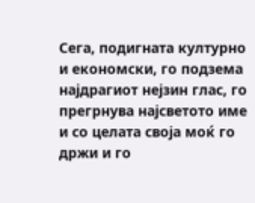Сега, подигната културно и економски, го подзема најдрагиот нејзин глас, го прегрнува најсветото име и со целата своја моќ го држи и го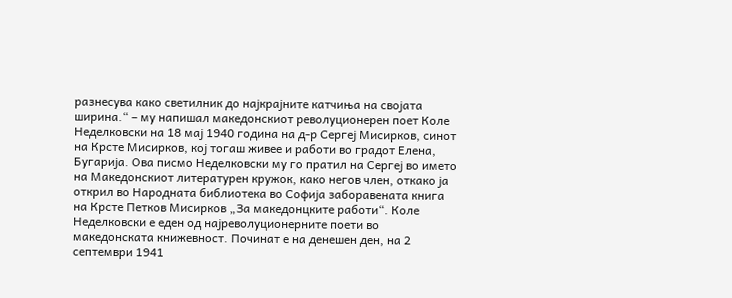разнесува како светилник до најкрајните катчиња на својата ширина.“ – му напишал македонскиот револуционерен поет Коле Неделковски на 18 мај 1940 година на д-р Сергеј Мисирков, синот на Крсте Мисирков, кој тогаш живее и работи во градот Елена, Бугарија. Ова писмо Неделковски му го пратил на Сергеј во името на Македонскиот литературен кружок, како негов член, откако ја открил во Народната библиотека во Софија заборавената книга на Крсте Петков Мисирков „За македонцките работи“. Коле Неделковски е еден од најреволуционерните поети во македонската книжевност. Починат е на денешен ден, на 2 септември 1941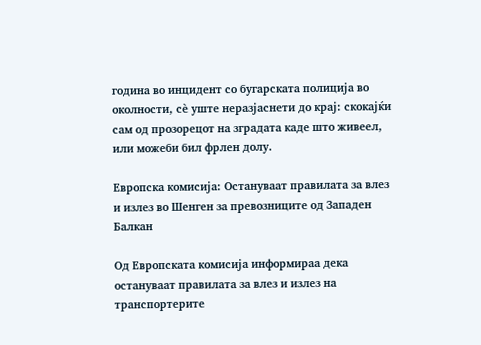година во инцидент со бугарската полиција во околности, сѐ уште неразјаснети до крај: скокајќи сам од прозорецот на зградата каде што живеел, или можеби бил фрлен долу.

Европска комисија: Остануваат правилата за влез и излез во Шенген за превозниците од Западен Балкан

Од Европската комисија информираа дека остануваат правилата за влез и излез на транспортерите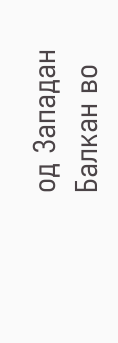од Западан Балкан во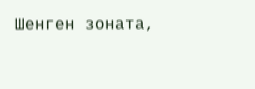Шенген зоната,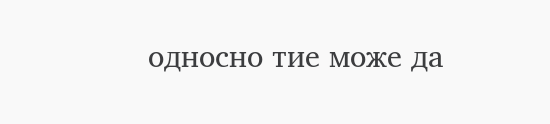односно тие може да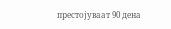престојуваат 90 дена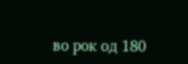во рок од 180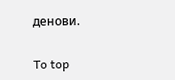денови.

To top